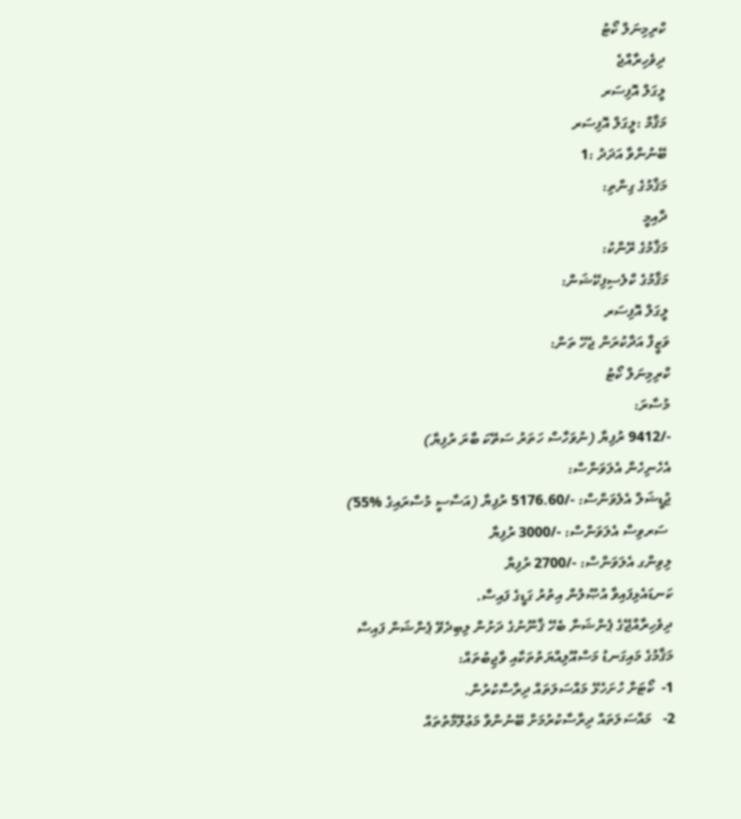ކްރިމިނަލް ކޯޓު
ދިވެހިރާއްޖެ
ލީގަލް އޮފިސަރ
މަޤާމް :ލީގަލް އޮފިސަރ
ބޭނުންވާ އަދަދު :1
މަޤާމުގެ ގިންތި:
ދާއިމީ
މަޤާމުގެ ރޭންކު:
މަޤާމުގެ ކްލެސިފިކޭޝަން:
ލީގަލް އޮފިސަރ
ވަޒީފާ އަދާކުރަން ޖެހޭ ތަން:
ކްރިމިނަލް ކޯޓު
މުސާރަ:
-/9412 ރުފިޔާ (ނުވަހާސް ހަތަރު ސަތޭކަ ބާރަ ރުފިޔާ)
އެހެނިހެން އެލަވަންސް:
ޖުޑީޝަލް އެލެވަންސް: -/5176.60 ރުފިޔާ (އަސާސީ މުސާރައިގެ %55)
 ސަރވިސް އެލަވަންސް: -/3000 ރުފިޔާ
ލިވިންގ އެލަވަންސް: -/2700 ރުފިޔާ
ކަނޑައެޅިފައިވާ އުޞޫލުން އިތުރު ގަޑީގެ ފައިސާ.
ދިވެހިރާއްޖޭގެ ޕެންޝަނާ ބެހޭ ޤާނޫނުގެ ދަށުން ލިބިދެވޭ ޕެންޝަން ފައިސާ
މަޤާމުގެ މައިގަނޑު މަސްއޫލިއްޔަތުތަކާއި ވާޖިބުތައް:
1-  ކޯޓަށް ހުށަހެޅޭ މައްސަލަތައް ދިރާސާކުރުން.
2-   މައްސަލަތައް ދިރާސާކުރުމަށް ބޭނުންވާ މަޢުލޫމާތުތައް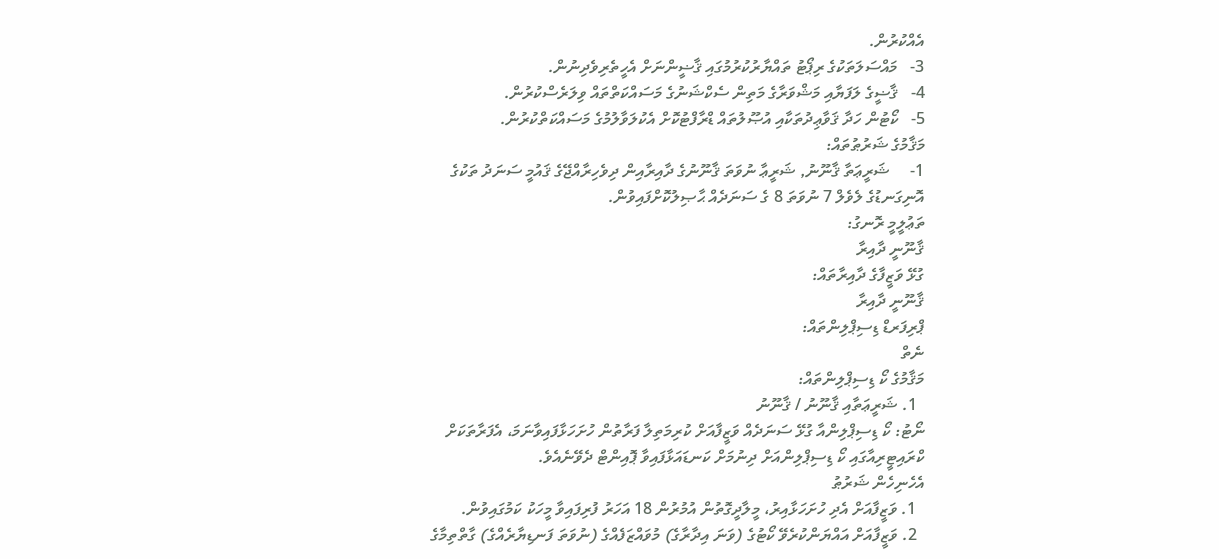އެއްކުރުން.
3-   މައްސަލަތަކުގެ ރިޕޯޓު ތައްޔާރުކުރުމުގައި ޤާޟީންނަށް އެހީތެރިވެދިނުން.
4-   ޤާޟީގެ ލަފަޔާއި މަޝްވަރާގެ މަތިން ސެކްޝަނުގެ މަސައްކަތްތައް ވިލަރެސްކުރުން.
5-   ކޯޓުން ހަދާ ޤަވާޢިދުތަކާއި އުޞޫލުތައް ޑްރާފްޓުކޮށް އެކުލަވާލުމުގެ މަސައްކަތްކުރުން.
މަޤާމުގެ ޝަރުޠުތައް:
1-     ޝަރީޢަތާ ޤާނޫނު, ޝަރީޢާ ނުވަތަ ޤާނޫނުގެ ދާއިރާއިން ދިވެހިރާއްޖޭގެ ޤައުމީ ސަނަދު ތަކުގެ އޮނިގަނޑުގެ ލެވެލް 7 ނުވަތަ 8 ގެ ސަނަދެއް ޙާޞިލުކޮށްފައިވުން.
ތަޢުލީމީ ރޮނގު:
ޤާނޫނީ ދާއިރާ
ގުޅޭ ވަޒީފާގެ ދާއިރާތައް:
ޤާނޫނީ ދާއިރާ
ޕްރިފަރޑް ޑިސިޕްލިންތައް:
ނެތް
މަޤާމުގެ ކޯ ޑިސިޕްލިންތައް:
  1. ޝަރީޢަތާއި ޤާނޫނު / ޤާނޫނު
ނޯޓު: ކޯ ޑިސިޕްލިންއާ ގުޅޭ ސަނަދެއް ވަޒީފާއަށް ކުރިމަތިލާ ފަރާތުން ހުށަހަޅާފައިވާނަމަ، އެފަރާތަކަށް ކްރައިޓީރިއާގައި ކޯ ޑިސިޕްލިންއަށް ދިނުމަށް ކަނޑައަޅާފައިވާ ޕޮއިންޓް ދެވޭނެއެވެ.
އެހެނިހެން ޝަރުޠު
  1. ވަޒީފާއަށް އެދި ހުށަހަޅާއިރު، މީލާދީގޮތުން އުމުރުން 18 އަހަރު ފުރިފައިވާ މީހަކު ކަމުގައިވުން.
  2. ވަޒީފާއަށް އައްޔަންކުރެވޭ ކޯޓުގެ (ވަނަ އިދާރާގެ) މުވައްޒަފެއްގެ (ނުވަތަ ފަނޑިޔާރެއްގެ) ގާތްތިމާގެ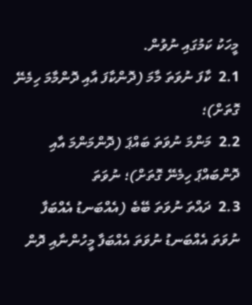މީހަކު ކަމުގައި ނުވުން.
2.1  ކާފަ ނުވަތަ މާމަ (ދޮންކާފަ އާއި ދޮންމާމަ ހިމެނޭ ގޮތަށް)؛
2.2  މަންމަ ނުވަތަ ބައްޕަ (ދޮންމަންމަ އާއި ދޮންބައްޕަ ހިމެނޭ ގޮތަށް)؛ ނުވަތަ
2.3  ދައްތަ ނުވަތަ ބޭބެ (އެއްބަނޑު އެއްބަފާ ނުވަތަ އެއްބަނޑު ނުވަތަ އެއްބަފާ މީހުންނާއި ދޮން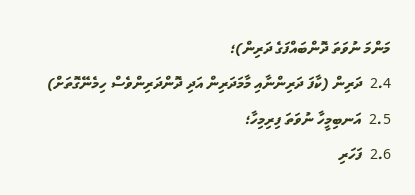މަންމަ ނުވަތަ ދޮންބައްފަގެ ދަރިން)؛
2.4  ދަރިން (ކާފަ ދަރިންނާއި މާމަދަރިން އަދި ދޮންދަރިންވެސް ހިމެނޭގޮތަށް)
2.5  އަނބިމީހާ ނުވަތަ ފިރިމިހާ؛
2.6  ފަހަރި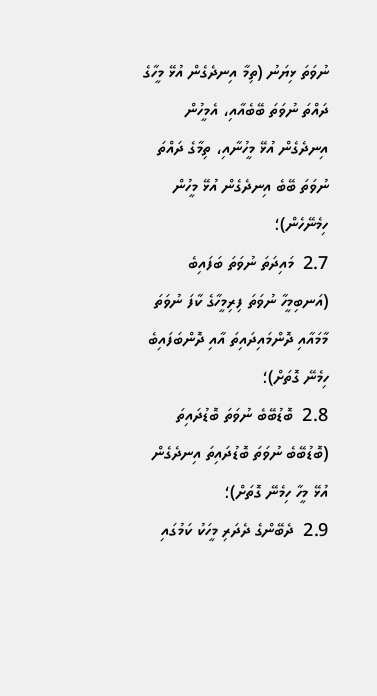ނުވަތަ ޅިޔަނު (ތިމާ އިނދެގެން އުޅޭ މީހާގެ ދައްތަ ނުވަތަ ބޭބެއާއި، އެމީހުން އިނދެގެން އުޅޭ މީހުނާއި، ތިމާގެ ދައްތަ ނުވަތަ ބޭބެ އިނދެގެން އުޅޭ މީހުން ހިމެނޭހެން)؛
2.7  މައިދަތަ ނުވަތަ ބަފައިބެ (އަނބިމީހާ ނުވަތަ ފިރިމީހާގެ ކާފަ ނުވަތަ މާމައާއި ދޮންމައިދައިތަ އާއި ދޮންބަފައިބެ ހިމެނޭ ގޮތަށް)؛
2.8  ބޮޑުބޭބެ ނުވަތަ ބޮޑުދައިތަ (ބޮޑުބޭބެ ނުވަތަ ބޮޑުދައިތަ އިނދެގެން އުޅޭ މީހާ ހިމެނޭ ގޮތަށް)؛
2.9  ދެބޭންގެ ދެދަރި މީހަކު ކަމުގައި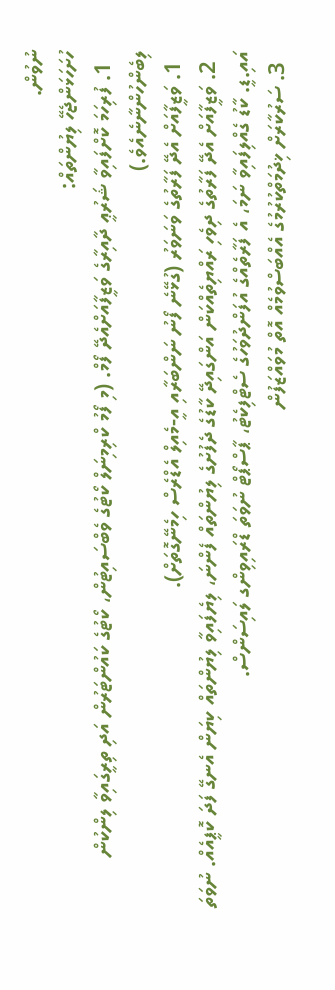ނުވުން.
ހުށަހަޅަންޖެހޭ ލިޔުންތައް:
  1. ފުރިހަމަ ކޮށްފައިވާ ޝަރުޢީ ދާއިރާގެ ވަޒީފާއަށްއެދޭ ފޯމް. (މި ފޯމު ކްރިމިނަލް ކޯޓުގެ ވެބްސައިޓުން، ކޯޓުގެ ކައުންޓަރުން އަދި ތިރީގައިވާ ލިންކުން ލިބެންހުންނާނެއެވެ.)
  1. ވަޒީފާއަށް އެދޭ ފަރާތުގެ ވަނަވަރު (ގުޅޭނެ ފޯނު ނަންބަރާއި އީ-މެއިލް އެޑްރެސް ހިމެނޭގޮތަށް).
  2. ވަޒީފާއަށް އެދޭ ފަރާތުގެ ދިވެހި ރައްޔިތެއްކަން އަންގައިދޭ ކާޑުގެ ދެފުށުގެ ލިޔުންތައް ފެންނަ، ލިޔެފައިވާ ލިޔުންތައް ކިޔަން އެނގޭ ފަދަ ކޮޕީއެއް. ނުވަތަ އައި.ޑީ. ކާޑު ގެއްލިފައިވާ ނަމަ، އެ ފަރާތެއްގެ އުފަންދުވަހުގެ ސެޓްފިކެޓު، ޕާސްޕޯޓް ނުވަތަ ޑްރައިވިންގ ލައިސަންސް.
  3. ސަރުކާރަށް ޚިދުމަތްކުރުމުގެ އެއްބަސްވުމެއް އޮތް މުވައްޒަފުން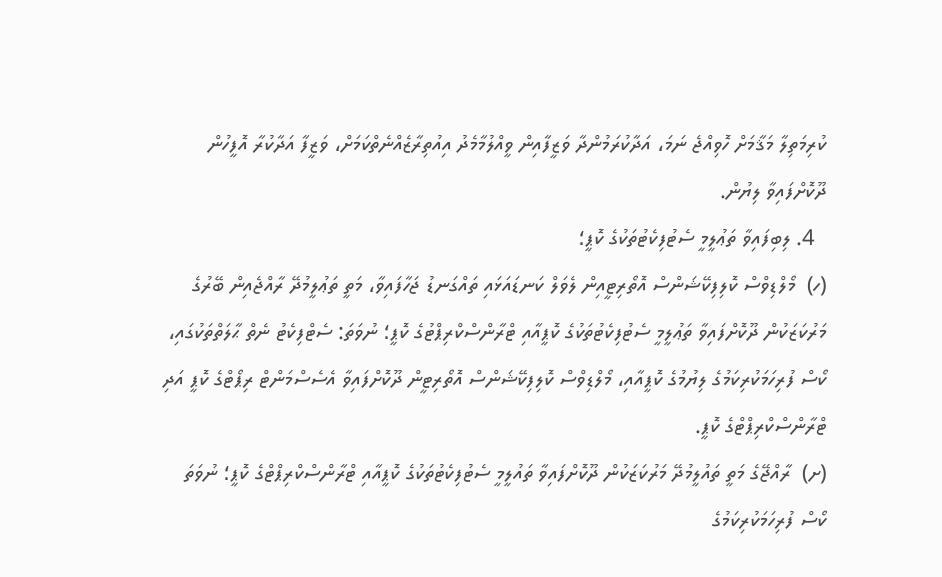ކުރިމަތިލާ މަޤާމަށް ހޮވިއްޖެ ނަމަ، އަދާކުރަމުންދާ ވަޒީފާއިން ވީއްލުމާމެދު އިއުތިރާޒެއްނެތްކަމަށް، ވަޒީފާ އަދާކުރާ އޮފީހުން ދޫކޮށްފައިވާ ލިޔުން.
  4. ލިބިފައިވާ ތަޢުލީމީ ސެޓުފިކެޓުތަކުގެ ކޮޕީ؛
(ހ)  މޯލްޑިވްސް ކޮލިފިކޭޝަންސް އޮތޯރިޓީއިން ލެވަލް ކަނޑައަޅައި ތައްގަނޑު ޖަހާފައިވާ، މަތީ ތަޢުލީމުދޭ ރާއްޖެއިން ބޭރުގެ މަރުކަޒަކުން ދޫކޮށްފައިވާ ތަޢުލީމީ ސެޓުފިކެޓުތަކުގެ ކޮޕީއާއި ޓްރާންސްކްރިޕްޓުގެ ކޮޕީ؛ ނުވަތަ: ސެޓްފިކެޓު ނެތް ޙާލަތްތަކުގައި، ކޯސް ފުރިހަމަކުރިކަމުގެ ލިޔުމުގެ ކޮޕީއާއި، މޯލްޑިވްސް ކޮލިފިކޭޝަންސް އޮތޯރިޓީން ދޫކޮށްފައިވާ އެސެސްމަންޓް ރިޕޯޓްގެ ކޮޕީ އަދި ޓްރާންސްކްރިޕްޓްގެ ކޮޕީ.
(ށ)  ރާއްޖޭގެ މަތީ ތައުލީމުދޭ މަރުކަޒަކުން ދޫކޮށްފައިވާ ތައުލީމީ ސެޓުފިކެޓުތަކުގެ ކޮޕީއާއި ޓްރާންސްކްރިޕްޓްގެ ކޮޕީ؛ ނުވަތަ ކޯސް ފުރިހަމަކުރިކަމުގެ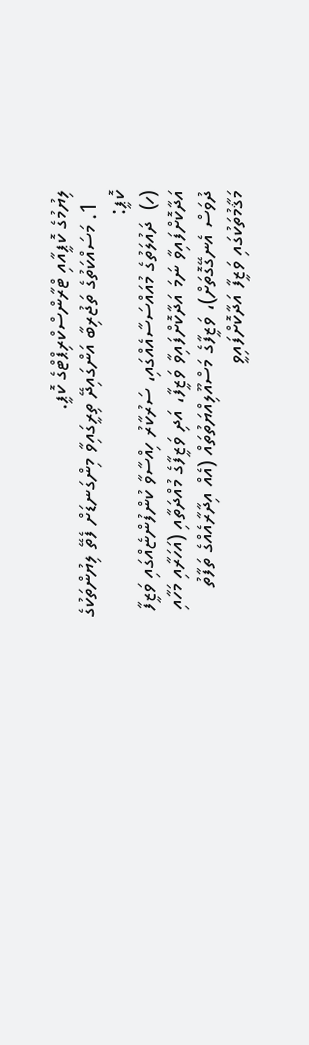ލިޔުމުގެ ކޮޕީއާއި ޓްރާންސްކްރިޕްޓްގެ ކޮޕީ.
  1. މަސައްކަތުގެ ތަޖުރިބާ އަންގައިދޭ ތިރީގައިވާ މިންގަނޑަށް ފެތޭ ލިޔުންތަކުގެ ކޮޕީ:
(ހ)  ދައުލަތުގެ މުއައްސަސާއެއްގައި، ސަރުކާރު ހިއްސާވާ ކުންފުންޏެއްގައި ވަޒީފާ އަދާކޮށްފައިވާ ނަމަ އަދާކޮށްފައިވާ ވަޒީފާ، އަދި ވަޒީފާގެ މުއްދަތާއި (އަހަރާއި މަހާއި ދުވަސް އެނގޭގޮތަށް)، ވަޒީފާގެ މަސްއޫލިއްޔަތުތައް (އެއް އިދާރާއެއްގެ ތަފާތު މަޤާމުތަކުގައި ވަޒީފާ އަދާކޮށްފައިވީ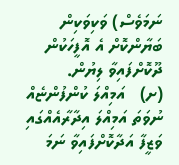ނަމަވެސް) ވަކިވަކިން ބަޔާންކޮށް އެ އޮފީހަކުން ދޫކޮށްފައިވާ ލިޔުން.
(ށ)   އަމިއްލަ ކުންފުންޏެއް ނުވަތަ އަމިއްލަ އިދާރާއެއްގައި ވަޒީފާ އަދާކޮށްފައިވާ ނަމަ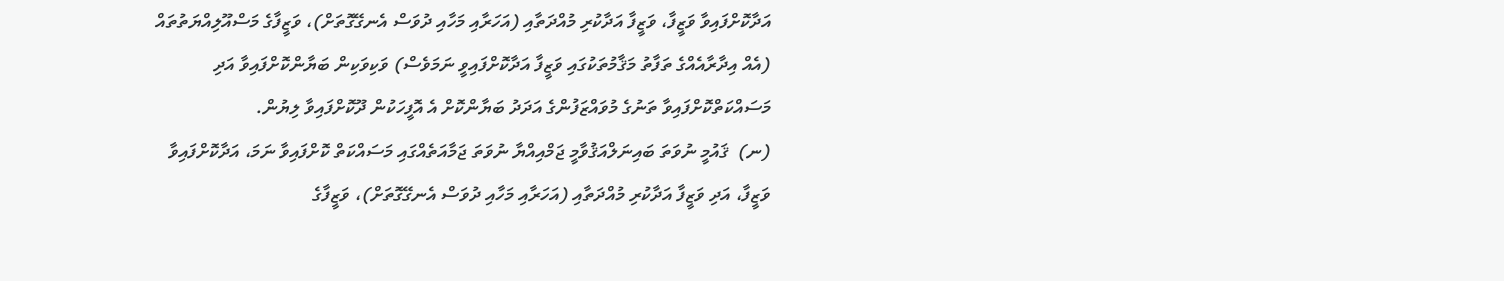އަދާކޮށްފައިވާ ވަޒީފާ، ވަޒީފާ އަދާކުރި މުއްދަތާއި (އަހަރާއި މަހާއި ދުވަސް އެނގޭގޮތަށް)، ވަޒީފާގެ މަސްއޫލިއްޔަތުތައް (އެއް އިދާރާއެއްގެ ތަފާތު މަޤާމުތަކުގައި ވަޒީފާ އަދާކޮށްފައިވީ ނަމަވެސް) ވަކިވަކިން ބަޔާންކޮށްފައިވާ އަދި މަސައްކަތްކޮށްފައިވާ ތަނުގެ މުވައްޒަފުންގެ އަދަދު ބަޔާންކޮށް އެ އޮފީހަކުން ދޫކޮށްފައިވާ ލިޔުން.
(ނ)  ޤައުމީ ނުވަތަ ބައިނަލްއަޤުވާމީ ޖަމްއިއްޔާ ނުވަތަ ޖަމާއަތެއްގައި މަސައްކަތް ކޮށްފައިވާ ނަމަ، އަދާކޮށްފައިވާ ވަޒީފާ، އަދި ވަޒީފާ އަދާކުރި މުއްދަތާއި (އަހަރާއި މަހާއި ދުވަސް އެނގޭގޮތަށް)، ވަޒީފާގެ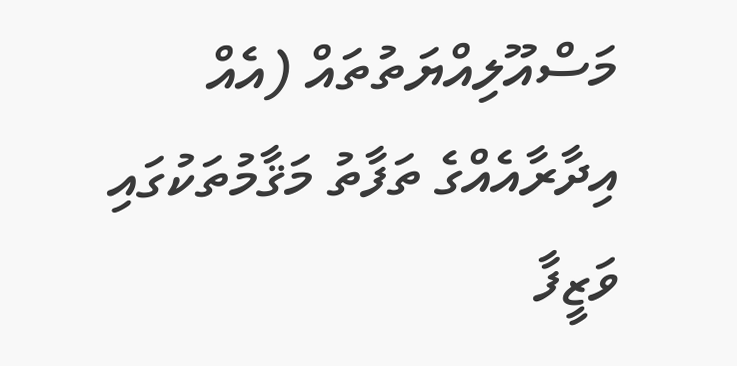މަސްއޫލިއްޔަތުތައް (އެއް އިދާރާއެއްގެ ތަފާތު މަޤާމުތަކުގައި ވަޒީފާ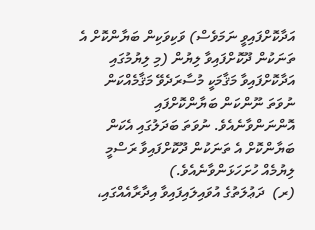އަދާކޮށްފައިވީ ނަމަވެސް) ވަކިވަކިން ބަޔާންކޮށް އެ ތަނަކުން ދޫކޮށްފައިވާ ލިޔުން (މި ލިޔުމުގައި އަދާކޮށްފައިވާ މަޤާމަކީ މުސާރަދެވޭ މަޤާމެއްކަން ނުވަތަ ނޫންކަން ބަޔާންކޮށްފައި އޮންނަންވާނެއެވެ. ނުވަތަ ބަދަލުގައި އެކަން ބަޔާންކޮށް އެ ތަނަކުން ދޫކޮށްފައިވާ ރަސްމީ ލިޔުމެއް ހުށަހަޅަންވާނެއެވެ.)
(ރ)  ދަޢުލަތުގެ އުވައިލައިފައިވާ އިދާރާއެއްގައި،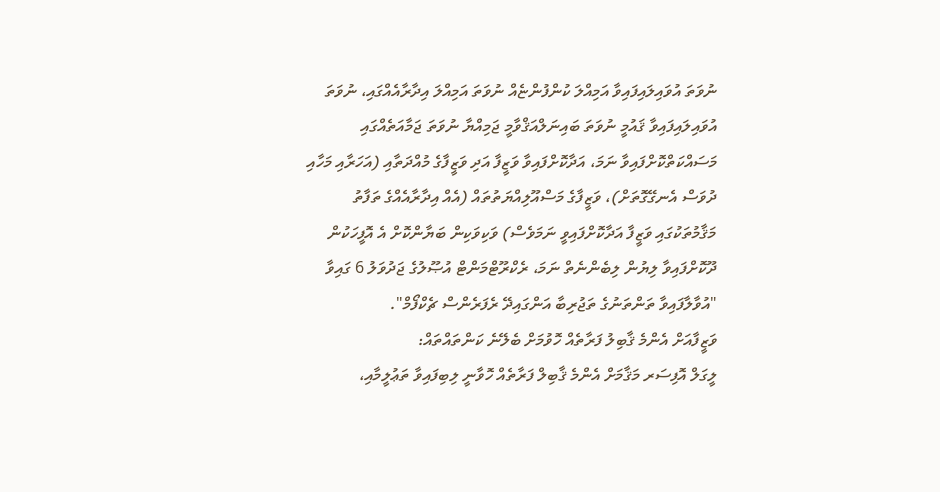ނުވަތަ އުވައިލައިފައިވާ އަމިއްލަ ކުންފުންޏެއް ނުވަތަ އަމިއްލަ އިދާރާއެއްގައި، ނުވަތަ އުވައިލައިފައިވާ ޤައުމީ ނުވަތަ ބައިނަލްއަޤްވާމީ ޖަމިއްޔާ ނުވަތަ ޖަމާއަތެއްގައި މަސައްކަތްކޮށްފައިވާ ނަމަ، އަދާކޮށްފައިވާ ވަޒީފާ އަދި ވަޒީފާގެ މުއްދަތާއި (އަހަރާއި މަހާއި ދުވަސް އެނގޭގޮތަށް)، ވަޒީފާގެ މަސްއޫލިއްޔަތުތައް (އެއް އިދާރާއެއްގެ ތަފާތު މަޤާމުތަކުގައި ވަޒީފާ އަދާކޮށްފައިވީ ނަމަވެސް) ވަކިވަކިން ބަޔާންކޮށް އެ އޮފީހަކުން ދޫކޮށްފައިވާ ލިޔުން ލިބެންނެތް ނަމަ، ރެކްރޫޓްމަންޓް އުޞޫލުގެ ޖަދުވަލު 6 ގައިވާ "އުވާލާފައިވާ ތަންތަނުގެ ތަޖުރިބާ އަންގައިދޭ ރެފަރެންސް ޗެކްފޯމް".
ވަޒީފާއަށް އެންމެ ޤާބިލު ފަރާތެއް ހޮވުމަށް ބެލޭނެ ކަންތައްތައް:
ލީގަލް އޮފިސަރ މަޤާމަށް އެންމެ ޤާބިލް ފަރާތެއް ހޮވާނީ ލިބިފައިވާ ތަޢުލީމާއި،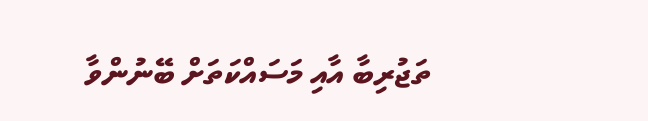ތަޖުރިބާ އާއި މަސައްކަތަށް ބޭނުންވާ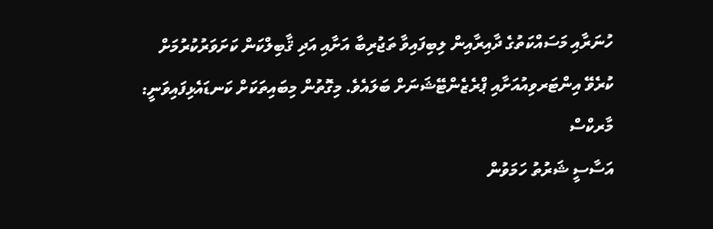ހުނަރާއި މަސައްކަތުގެ ދާއިރާއިން ލިބިފައިވާ ތަޖުރިބާ އަށާއި އަދި ޤާބިލްކަން ކަށަވަރުކުރުމަށް ކުރެވޭ އިންޓަރވިއުއަށާއި ޕްރެޒެންޓޭޝަނަށް ބަލައެވެ. މިގޮތުން މިބައިތަކަށް ކަނޑައެޅިފައިވަނީ:
މާރކްސް
އަސާސީ ޝަރުތު ހަމަވުން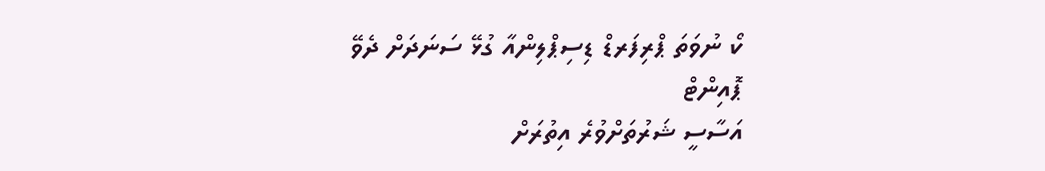ކޯ ނުވަތަ ޕްރިފަރޑް ޑިސިޕްލިންއާ ގުޅޭ ސަނަދަށް ދެވޭ ޕޮއިންޓް
އަސާސީ ޝަރުތަށްވުރެ އިތުރަށް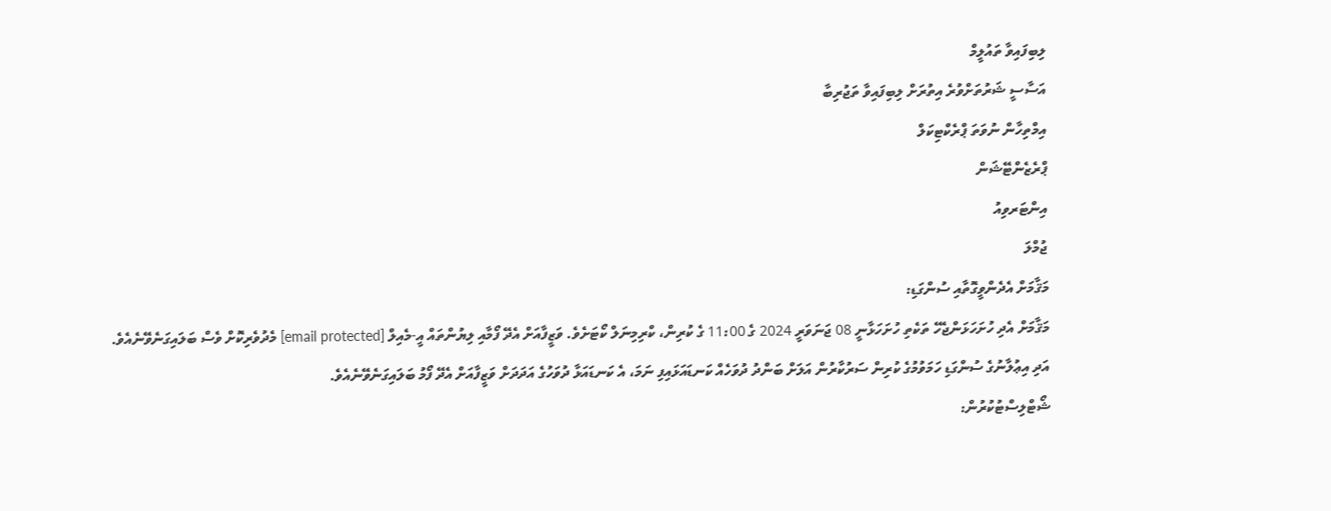ލިބިފައިވާ ތައުލީމް
އަސާސީ ޝަރުތަށްވުރެ އިތުރަށް ލިބިފައިވާ ތަޖުރިބާ
އިމްތިހާން ނުވަތަ ޕްރެކްޓިކަލް
ޕްރެޒެންޓޭޝަން
އިންޓަރވިއު
ޖުމްލަ
މަޤާމަށް އެދެންވީގޮތާއި ސުންގަޑި:
މަޤާމަށް އެދި ހުށަހަޅަންޖެހޭ ތަކެތި ހުށަހަޅާނީ 08 ޖަނަވަރީ 2024 ގެ 11:00 ގެ ކުރިން، ކްރިމިނަލް ކޯޓަށެވެ. ވަޒީފާއަށް އެދޭ ފޯމާއި ލިޔުންތައް އީ-މެއިލް [email protected] މެދުވެރިކޮށް ވެސް ބަލައިގަނެވޭނެއެވެ.
އަދި އިޢުލާނުގެ ސުންގަޑި ހަމަވުމުގެ ކުރިން ސަރުކާރުން އަލަށް ބަންދު ދުވަހެއް ކަނޑައަޅައިފި ނަމަ، އެ ކަނޑައަޅާ ދުވަހުގެ އަދަދަށް ވަޒީފާއަށް އެދޭ ފޯމު ބަލައިގަނެވޭނެއެވެ.
ޝޯޓްލިސްޓުކުރުން: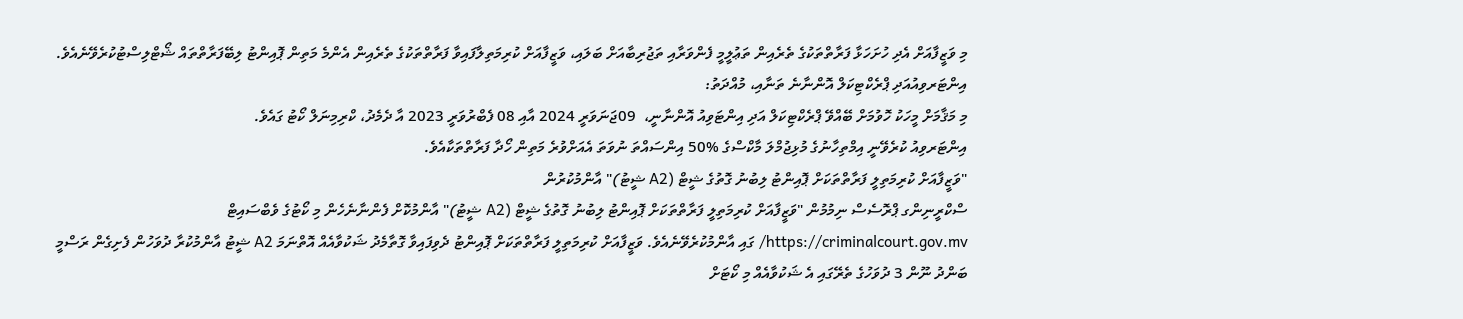މި ވަޒީފާއަށް އެދި ހުށަހަޅާ ފަރާތްތަކުގެ ތެރެއިން ތަޢުލީމީ ފެންވަރާއި ތަޖުރިބާއަށް ބަލައި، ވަޒީފާއަށް ކުރިމަތިލާފައިވާ ފަރާތްތަކުގެ ތެރެއިން އެންމެ މަތިން ޕޮއިންޓު ލިބޭފަރާތްތައް ޝޯޓްލިސްޓުކުރެވޭނެއެވެ.
އިންޓަރވިއުއަދި ޕްރެކްޓިކަލް އޮންނާނެ ތަނާއި، މުއްދަތު:
މި މަޤާމަށް މީހަކު ހޮވުމަށް ބޭއްވޭ ޕްރެކްޓިކަލް އަދި އިންޓަވިއު އޮންނާނީ،  09ޖަނަވަރީ 2024 އާއި 08 ފެބްރުވަރީ 2023 އާ ދެމެދު، ކްރިމިނަލް ކޯޓު ގައެވެ.
އިންޓަރވިއު ކުރެވޭނީ އިމްތިހާނުގެ މުޅިޖުމްލަ މާކްސްގެ %50 އިންސައްތަ ނުވަތަ އެއަށްވުރެ މަތިން ހޯދާ ފަރާތްތަކާއެވެ.
"ވަޒީފާއަށް ކުރިމަތިލީ ފަރާތްތަކަށް ޕޮއިންޓު ލިބުނު ގޮތުގެ ޝީޓް (A2 ޝީޓު)" އާންމުކުރުން
ސްކްރީނިންގ ޕްރޮސެސް ނިމުމުން "ވަޒީފާއަށް ކުރިމަތިލީ ފަރާތްތަކަށް ޕޮއިންޓު ލިބުނު ގޮތުގެ ޝީޓް (A2 ޝީޓު)" އާންމުކޮށް ފެންނާނެހެން މި ކޯޓުގެ ވެބްސައިޓް https://criminalcourt.gov.mv/ ގައި އާންމުކުރެވޭނެއެވެ. ވަޒީފާއަށް ކުރިމަތިލީ ފަރާތްތަކަށް ޕޮއިންޓު ދެވިފައިވާ ގޮތާމެދު ޝަކުވާއެއް އޮތްނަމަ A2 ޝީޓު އާންމުކުރާ ދުވަހުން ފެށިގެން ރަސްމީ ބަންދު ނޫން 3 ދުވަހުގެ ތެރޭގައި އެ ޝަކުވާއެއް މި ކޯޓަށް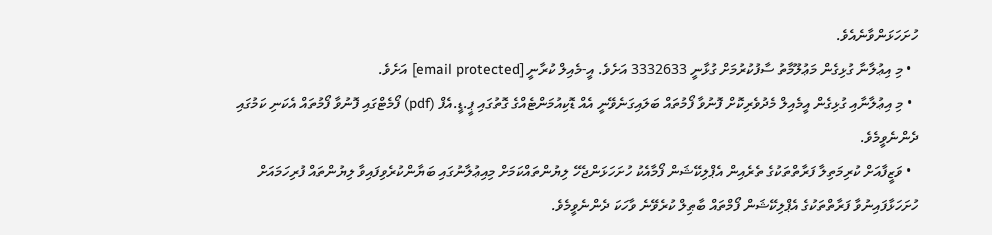ހުށަހަޅަންވާނެއެވެ.
  • މި އިޢުލާނާ ގުޅިގެން މަޢުލޫމާތު ސާފުކުރުމަށް ގުޅާނީ 3332633 އަށެވެ. އީ-މެއިލް ކުރާނީ [email protected] އަށެވެ.
  • މި އިޢުލާނާއި ގުޅިގެން އީމެއިލް މެދުވެރިކޮށް ފޮނުވާ ފޯމުތައް ބަލައިގަނެވޭނީ އެއް ޑޮކިއުމަންޓެއްގެ ގޮތުގައި ޕީ.ޑީ.އެފް (pdf) ފޯމެޓްގައި ފޮނުވާ ފޯމުތައް އެކަނި ކަމުގައި ދެންނެވީމެވެ.
  • ވަޒީފާއަށް ކުރިމަތިލާ ފަރާތްތަކުގެ ތެރެއިން އެޕްލިކޭޝަން ފޯމާއެކު ހުށަހަޅަންޖެހޭ ލިޔުންތައްކަމަށް މިއިޢުލާނުގައި ބަޔާންކުރެވިފައިވާ ލިޔުންތައް ފުރިހަމައަށް ހުށަހަޅާފައިނުވާ ފަރާތްތަކުގެ އެޕްލިކޭޝަން ފޯމްތައް ބާޠިލް ކުރެވޭނެ ވާހަކަ ދެންނެވީމެވެ.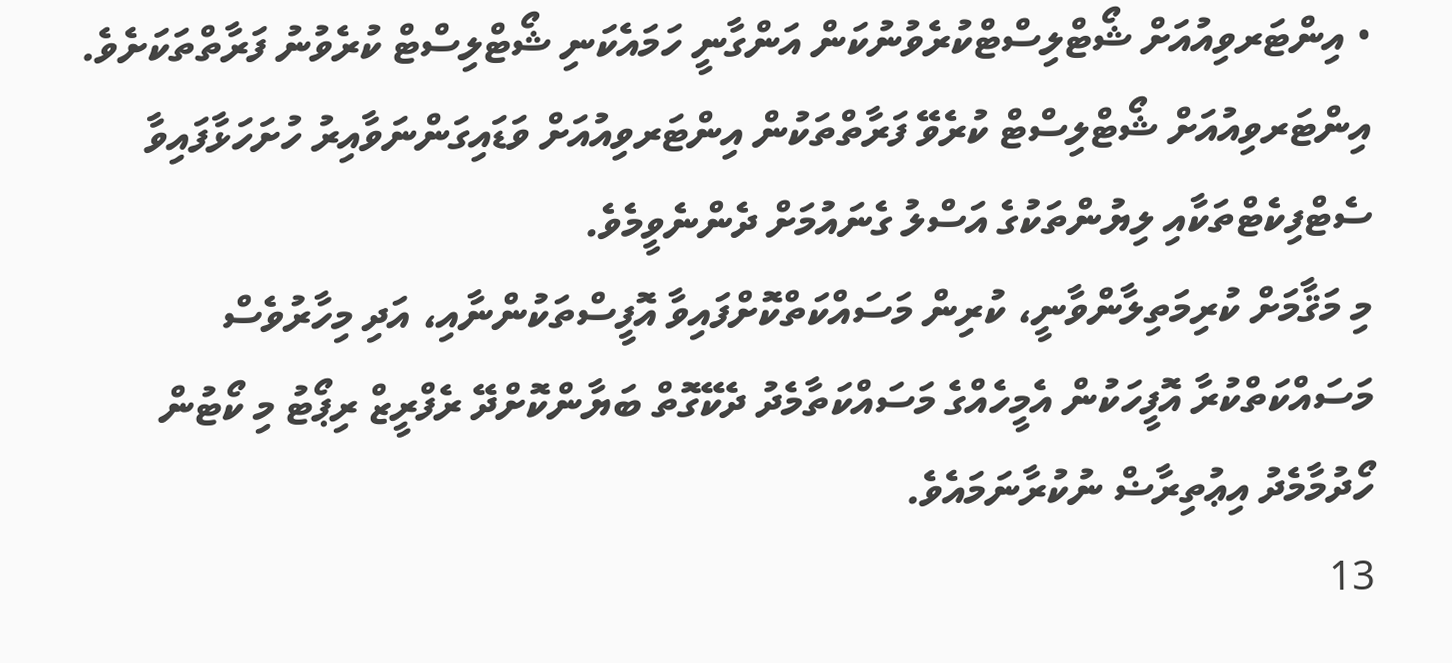• އިންޓަރވިއުއަށް ޝޯޓްލިސްޓްކުރެވުނުކަން އަންގާނީ ހަމައެކަނި ޝޯޓްލިސްޓް ކުރެވުނު ފަރާތްތަކަށެވެ. އިންޓަރވިއުއަށް ޝޯޓްލިސްޓް ކުރެވޭ ފަރާތްތަކުން އިންޓަރވިއުއަށް ވަޑައިގަންނަވާއިރު ހުށަހަޅާފައިވާ ސެޓްފިކެޓްތަކާއި ލިޔުންތަކުގެ އަސްލު ގެނައުމަށް ދެންނެވީމެވެ.
މި މަޤާމަށް ކުރިމަތިލާންވާނީ، ކުރިން މަސައްކަތްކޮށްފައިވާ އޮފީސްތަކުންނާއި، އަދި މިހާރުވެސް މަސައްކަތްކުރާ އޮފީހަކުން އެމީހެއްގެ މަސައްކަތާމެދު ދެކޭގޮތް ބަޔާންކޮށްދޭ ރެފްރީޒް ރިޕޯޓު މި ކޯޓުން ހޯދުމާމެދު އިޢުތިރާޟް ނުކުރާނަމައެވެ.
13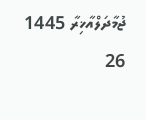ޖުމާދަލްއާޚިރާ 1445
26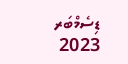ޑިސެމްބަރ 2023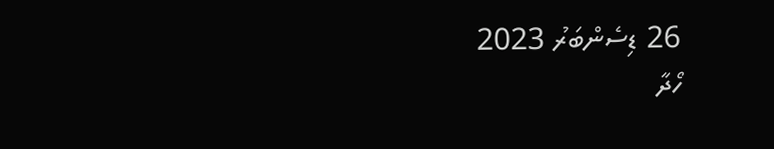26 ޑިސެންބަރު 2023
ހޯދާ